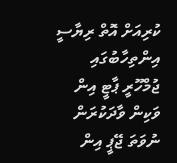ކުރިއަށް އޮތް ރިޔާސީ އިންތިހާބުގައި ޖުމްހޫރީ ޕާޓީ އިން ވަކިން ވާދަކުރަން ނުވަތަ ޖޭޕީ އިން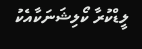ލީޑްކުރާ ކޯލިޝަނަކާއެކު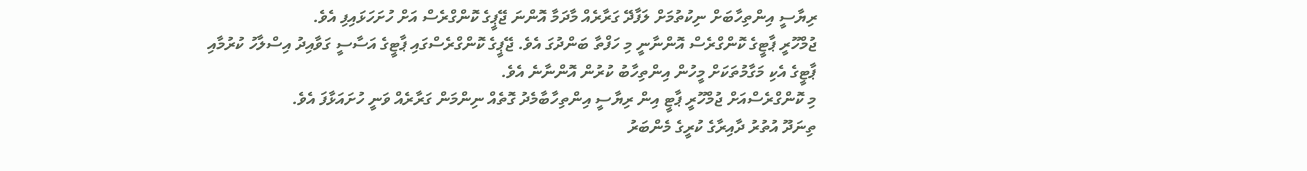ރިޔާސީ އިންތިހާބަށް ނިކުތުމަށް ލަފާދޭ ގަރާރެއް މާދަމާ އޮންނަ ޖޭޕީގެ ކޮންގްރެސް އަށް ހުށަހަޅައިފި އެވެ.
ޖުމްހޫރީ ޕާޓީގެ ކޮންގްރެސް އޮންނާނީ މި ހަފްތާ ބަންދުގަ އެވެ. ޖޭޕީގެ ކޮންގްރެސްގައި ޕާޓީގެ އަސާސީ ގަވާއިދު އިސްލާހު ކުރުމާއި ޕާޓީގެ އެކި މަގާމުތަކަށް މީހުން އިންތިހާބު ކުރުން އޮންނާނެ އެވެ.
މި ކޮންގްރެސްއަށް ޖުމްހޫރީ ޕާޓީ އިން ރިޔާސީ އިންތިހާބާމެދު ގޮތެއް ނިންމަން ގަރާރެއް ވަނީ ހުށައަޅާފަ އެވެ.
ތިނަދޫ އުތުރު ދާއިރާގެ ކުރީގެ މެންބަރު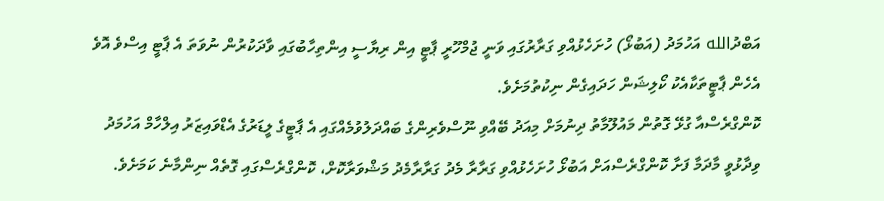އަބްދުالله އަހުމަދު (އަބުޅޯ) ހުށަހެޅުއްވި ގަރާރުގައި ވަނީ ޖުމްހޫރީ ޕާޓީ އިން ރިޔާސީ އިންތިހާބުގައި ވާދަކުރުން ނުވަތަ އެ ޕާޓީ އިސްވެ އޮވެ އެހެން ޕާޓީތަކާއެކު ކޯލިޝަން ހަދައިގެން ނިކުތުމަށެވެ.
ކޮންގްރެސްއާ ގުޅޭ ގޮތުން މައުލޫމާތު ދިނުމަށް މިއަދު ބޭއްވި ނޫސްވެރިންގެ ބައްދަލުވުމެއްގައި އެ ޕާޓީގެ ލީޑަރުގެ އެޑްވައިޒަރު އިލްހާމް އަހުމަދު ވިދާޅުވީ މާދަމާ ފަށާ ކޮންގްރެސްއަށް އަބުޅޯ ހުށަހެޅުއްވި ގަރާރާ މެދު ގަރާރާމެދު މަޝްވަރާކޮށް، ކޮންގްރެސްގައި ގޮތެއް ނިންމާނެ ކަމަށެވެ.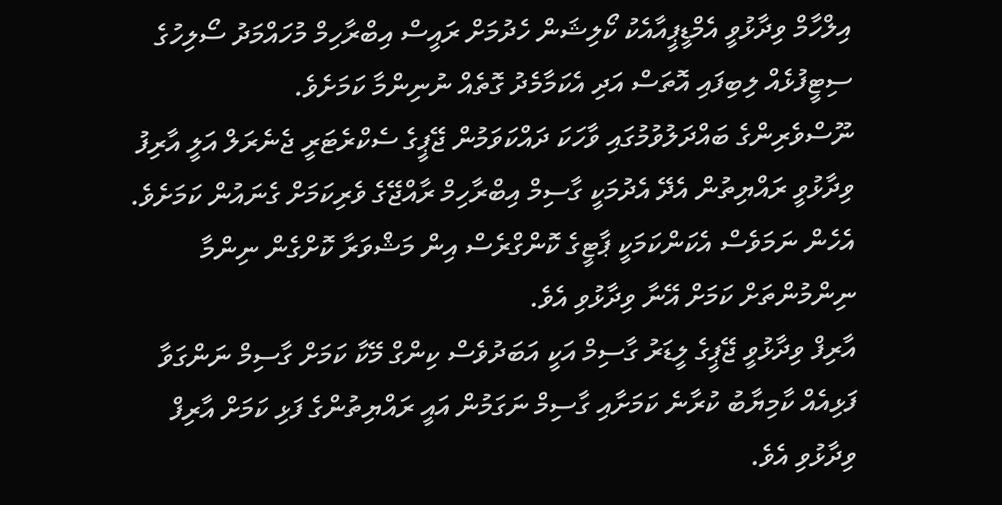އިލްހާމް ވިދާޅުވީ އެމްޑީޕީއާއެކު ކޯލިޝަން ހެދުމަށް ރައީސް އިބްރާހިމް މުހައްމަދު ސޯލިހުގެ ސިޓީފުޅެއް ލިބިފައި އޮތަސް އަދި އެކަމާމެދު ގޮތެއް ނުނިންމާ ކަމަށެވެ.
ނޫސްވެރިންގެ ބައްދަލުވުމުގައި ވާހަކަ ދައްކަވަމުން ޖޭޕީގެ ސެކްރެޓަރީ ޖެނެރަލް އަލީ އާރިފު ވިދާޅުވީ ރައްޔިތުން އެދޭ އެދުމަކީ ގާސިމް އިބްރާހިމް ރާއްޖޭގެ ވެރިކަމަށް ގެނައުން ކަމަށެވެ. އެހެން ނަމަވެސް އެކަންކަމަކީ ޕާޓީގެ ކޮންގްރެސް އިން މަޝްވަރާ ކޮށްގެން ނިންމާ ނިންމުންތަށް ކަމަށް އޭނާ ވިދާޅުވި އެވެ.
އާރިފް ވިދާޅުވީ ޖޭޕީގެ ލީޑަރު ގާސިމް އަކީ އަބަދުވެސް ކިންގް މޭކާ ކަމަށް ގާސިމް ނަންގަވާ ފަޅިއެއް ކާމިޔާބު ކުރާނެ ކަމަށާއި ގާސިމް ނަގަމުން އައީ ރައްޔިތުންގެ ފަޅި ކަމަށް އާރިފް ވިދާޅުވި އެވެ.